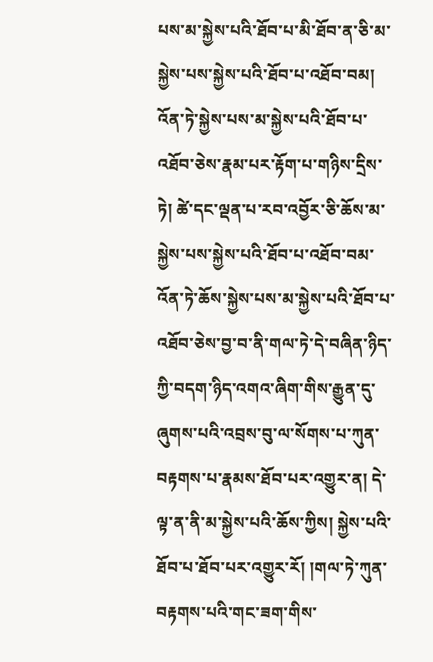པས་མ་སྐྱེས་པའི་ཐོབ་པ་མི་ཐོབ་ན་ཅི་མ་སྐྱེས་པས་སྐྱེས་པའི་ཐོབ་པ་འཐོབ་བམ། འོན་ཏེ་སྐྱེས་པས་མ་སྐྱེས་པའི་ཐོབ་པ་འཐོབ་ཅེས་རྣམ་པར་རྟོག་པ་གཉིས་དྲིས་ཏེ། ཚེ་དང་ལྡན་པ་རབ་འབྱོར་ཅི་ཆོས་མ་སྐྱེས་པས་སྐྱེས་པའི་ཐོབ་པ་འཐོབ་བམ་འོན་ཏེ་ཆོས་སྐྱེས་པས་མ་སྐྱེས་པའི་ཐོབ་པ་འཐོབ་ཅེས་བྱ་བ་ནི་གལ་ཏེ་དེ་བཞིན་ཉིད་ཀྱི་བདག་ཉིད་འགའ་ཞིག་གིས་རྒྱུན་དུ་ཞུགས་པའི་འབྲས་བུ་ལ་སོགས་པ་ཀུན་བརྟགས་པ་རྣམས་ཐོབ་པར་འགྱུར་ན། དེ་ལྟ་ན་ནི་མ་སྐྱེས་པའི་ཆོས་ཀྱིས། སྐྱེས་པའི་ཐོབ་པ་ཐོབ་པར་འགྱུར་རོ། །གལ་ཏེ་ཀུན་བརྟགས་པའི་གང་ཟག་གིས་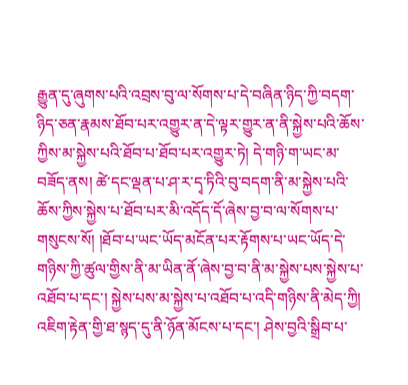རྒྱུན་དུ་ཞུགས་པའི་འབྲས་བུ་ལ་སོགས་པ་དེ་བཞིན་ཉིད་ཀྱི་བདག་ཉིད་ཅན་རྣམས་ཐོབ་པར་འགྱུར་ན་དེ་ལྟར་གྱུར་ན་ནི་སྐྱེས་པའི་ཆོས་ཀྱིས་མ་སྐྱེས་པའི་ཐོབ་པ་ཐོབ་པར་འགྱུར་ཏེ། དེ་གཉི་ག་ཡང་མ་བཟོད་ནས། ཚེ་དང་ལྡན་པ་ཤ་ར་དྭ་ཏིའི་བུ་བདག་ནི་མ་སྐྱེས་པའི་ཆོས་ཀྱིས་སྐྱེས་པ་ཐོབ་པར་མི་འདོད་དོ་ཞེས་བྱ་བ་ལ་སོགས་པ་གསུངས་སོ། །ཐོབ་པ་ཡང་ཡོད་མངོན་པར་རྟོགས་པ་ཡང་ཡོད་དེ་གཉིས་ཀྱི་ཚུལ་གྱིས་ནི་མ་ཡིན་ནོ་ཞེས་བྱ་བ་ནི་མ་སྐྱེས་པས་སྐྱེས་པ་འཐོབ་པ་དང་། སྐྱེས་པས་མ་སྐྱེས་པ་འཐོབ་པ་འདི་གཉིས་ནི་མེད་ཀྱི། འཇིག་རྟེན་གྱི་ཐ་སྙད་དུ་ནི་ཉོན་མོངས་པ་དང་། ཤེས་བྱའི་སྒྲིབ་པ་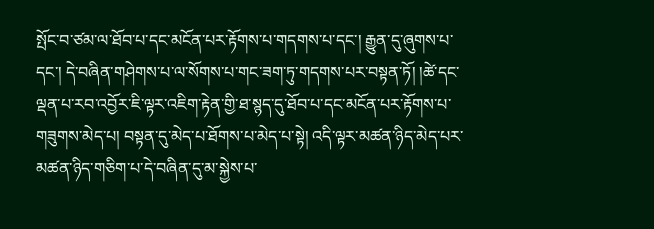སྤོང་བ་ཙམ་ལ་ཐོབ་པ་དང་མངོན་པར་རྟོགས་པ་གདགས་པ་དང་། རྒྱུན་དུ་ཞུགས་པ་དང་། དེ་བཞིན་གཤེགས་པ་ལ་སོགས་པ་གང་ཟག་ཏུ་གདགས་པར་བསྟན་ཏོ། །ཚེ་དང་ལྡན་པ་རབ་འབྱོར་ཇི་ལྟར་འཇིག་རྟེན་གྱི་ཐ་སྙད་དུ་ཐོབ་པ་དང་མངོན་པར་རྟོགས་པ་གཟུགས་མེད་པ། བསྟན་དུ་མེད་པ་ཐོགས་པ་མེད་པ་སྟེ། འདི་ལྟར་མཚན་ཉིད་མེད་པར་མཚན་ཉིད་གཅིག་པ་དེ་བཞིན་དུ་མ་སྐྱེས་པ་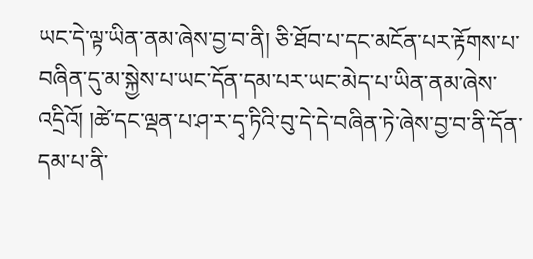ཡང་དེ་ལྟ་ཡིན་ནམ་ཞེས་བྱ་བ་ནི། ཅི་ཐོབ་པ་དང་མངོན་པར་རྟོགས་པ་བཞིན་དུ་མ་སྐྱེས་པ་ཡང་དོན་དམ་པར་ཡང་མེད་པ་ཡིན་ནམ་ཞེས་འདྲིའོ། །ཚེ་དང་ལྡན་པ་ཤ་ར་དྭ་ཏིའི་བུ་དེ་དེ་བཞིན་ཏེ་ཞེས་བྱ་བ་ནི་དོན་དམ་པ་ནི་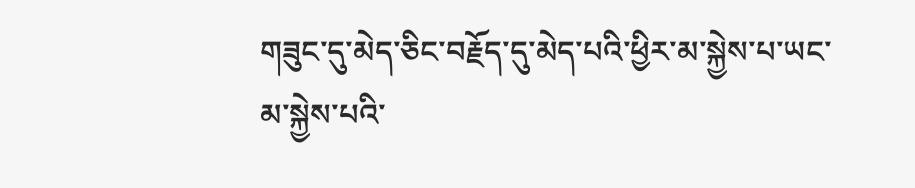གཟུང་དུ་མེད་ཅིང་བརྗོད་དུ་མེད་པའི་ཕྱིར་མ་སྐྱེས་པ་ཡང་མ་སྐྱེས་པའི་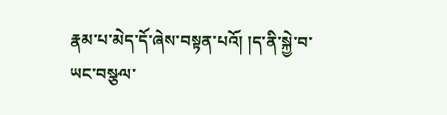རྣམ་པ་མེད་དོ་ཞེས་བསྟན་པའོ། །ད་ནི་སྐྱེ་བ་ཡང་བསྩལ་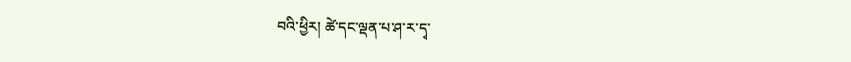བའི་ཕྱིར། ཚེ་དང་ལྡན་པ་ཤ་ར་དྭ་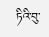ཏིའི་བུ་